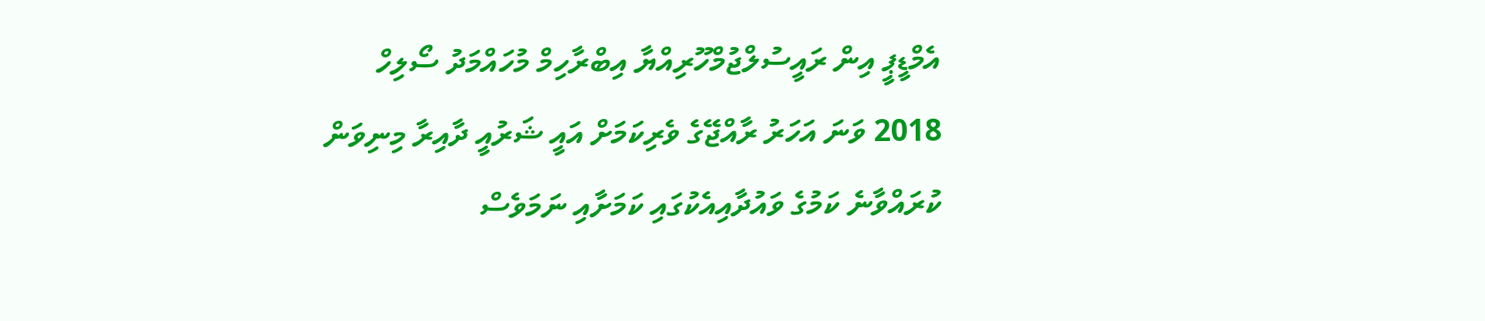އެމްޑީޕީ އިން ރައީސުލްޖުމްހޫރިއްޔާ އިބްރާހިމް މުހައްމަދު ސޯލިހް 2018 ވަނަ އަހަރު ރާއްޖޭގެ ވެރިކަމަށް އައީ ޝަރުއީ ދާއިރާ މިނިވަން ކުރައްވާނެ ކަމުގެ ވައުދާއިއެކުގައި ކަމަށާއި ނަމަވެސް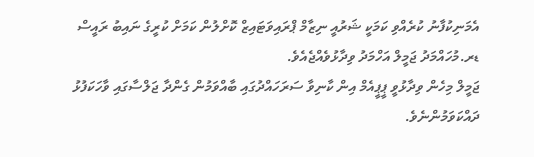އެމަނިކުފާނު ކުރެއްވި ކަމަކީ ޝަރުއީ ނިޒާމް ޕްރައިވަޓައިޒް ކޮށްލުން ކަމަށް ކުރީގެ ނައިބު ރައީސް ޑރ.މުހައްމަދު ޖަމީލް އަހްމަދު ވިދާޅުވެއްޖެއެވެ.
ޖަމީލް މިހެން ވިދާޅުވީ ޕީޕީއެމް އިން ކާނިވާ ސަރަހައްދުގައި ބާއްވަމުން ގެންދާ ޖަލްސާގައި ވާހަކަފުޅު ދައްކަވަމުންނެވެ.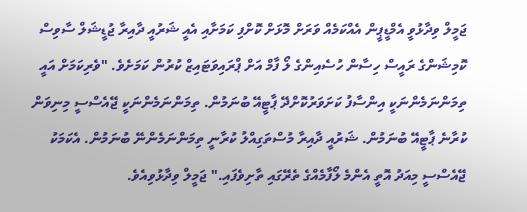ޖަމީލް ވިދާޅުވީ އެމްޑީޕީން އެއްކަމެއް ވަރަށް މޮޅަށް ކޮށްފި ކަމަށާއި އެއީ ޝަރުއީ ދާއިރާ ޖުޑީޝަލް ސާވިސް ކޮމިޝަންގެ ރައީސް ހިސާން ހުސެއިންގެ ލޯ ފާމް އަށް ޕްރައިވަޓައިޒް ކުރުން ކަމަށެވެ. "ވެރިކަމަށް އައީ ތިމަންނަމެންނަކީ އިންސާފު ކަށަވަރުކޮށްދޭ ޕާޓީއޭ ބުނަމުން. ތިމަންނަމެންނަކީ ޖޭއެސްސީ މިނިވަން ކުރާނެ ޕާޓީއޭ ބުނަމުން. ޝަރުއީ ދާއިރާ މުސްތަގިއްލު ކުރާނީ ތިމަންނަމެންނޭ ބުނަމުން. އެކަމަކު ޖޭއެސްސީ މިއަދު އޮތީ އެންމެ ލޯފާމެއްގެ ތެރޭގައި ތާށިވެފައި." ޖަމީލް ވިދާޅުވިއެވެ.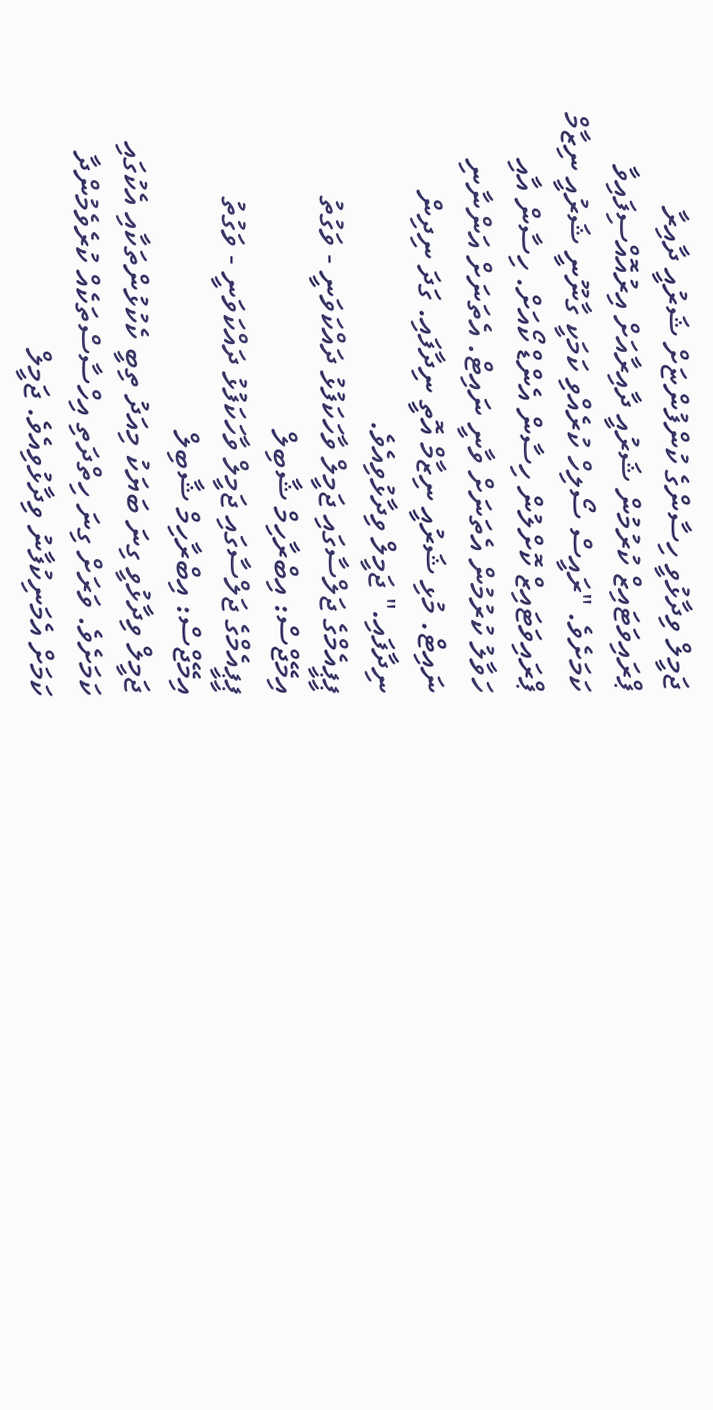ޖަމީލް ވިދާޅުވީ ހިސާންގެ ކުންފުންޏަށް ޝަރުއީ ދާއިރާ ޕްރައިވަޓައިޒް ކުރުމުން ޝަރުއީ ދާއިރާއަށް އިރުއޮއްސިފައިވާ ކަމަށެވެ. "ރައީސް ސޯލިހް ކުރެއްވި ކަމަކީ ގާނޫނީ ޝަރުއީ ނިޒާމް ޕްރައިވަޓައިޒް ކޮށްލުން ހިސާން އެންޑް ކޯއަށް. ހިސާން އާއި ހަވާލު ކުރުމުން އެތަނަށް ވާނީ ނައިޓް. އެތަނަށް އަންނާނި ނައިޓް. މުޅި ޝަރުއީ ނިޒާމް އޮތީ ނިދާފައި. ގަދަ ނިދިން ނިދާފައި." ޖަމީލް ވިދާޅުވިއެވެ.
ޕީޕީއެމްގެ ޖަލްސާގައި ޖަމީލް ވާހަކަފުޅު ދައްކަވަނީ - ވަގުތު އިމޭޖްސް: އިބްރާހިމް ޝާބިލް
ޕީޕީއެމްގެ ޖަލްސާގައި ޖަމީލް ވާހަކަފުޅު ދައްކަވަނީ - ވަގުތު އިމޭޖްސް: އިބްރާހިމް ޝާބިލް
ޖަމީލް ވިދާޅުވީ ގިނަ ބަޔަކު މިއަދު ތިބީ ކެކުޅުންތަކާއި އެކުގައި ކަމަށެވެ. ވަރަށް ގިނަ ހިތްދަތި އިހްސާސްތަކެއް ކުރެވެމުންދާ ކަމަށް އެމަނިކުފާނު ވިދާޅުވިއެވެ. ޖަމީލް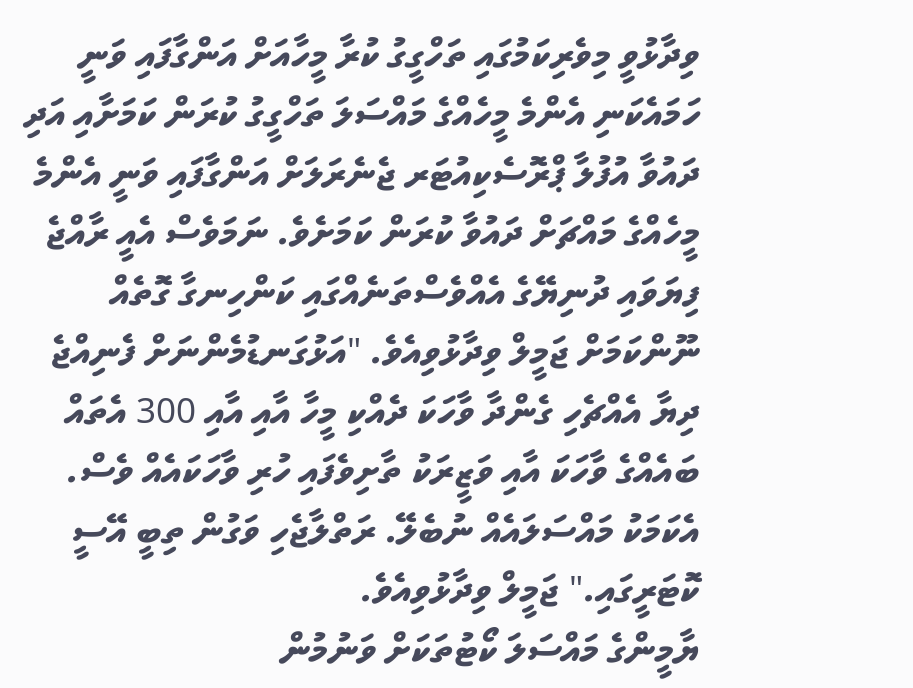ވިދާޅުވީ މިވެރިކަމުގައި ތަހްގީގު ކުރާ މީހާއަށް އަންގާފައި ވަނީ ހަމައެކަނި އެންމެ މީހެއްގެ މައްސަލަ ތަހްގީގު ކުރަން ކަމަށާއި އަދި ދައުވާ އުފުލާ ޕްރޮސެކިއުޓަރ ޖެނެރަލަށް އަންގާފައި ވަނީ އެންމެ މީހެއްގެ މައްޗަށް ދައުވާ ކުރަން ކަމަށެވެ. ނަމަވެސް އެއީ ރާއްޖެ ފިޔަވައި ދުނިޔޭގެ އެއްވެސްތަނެއްގައި ކަންހިނގާ ގޮތެއް ނޫންކަމަށް ޖަމީލް ވިދާޅުވިއެވެ. "އަޅުގަނޑުމެންނަށް ފެނިއްޖެ ދިޔާ އެއްޗެހި ގެންދާ ވާހަކަ ދެއްކި މީހާ އާއި އާއި 300 އެތައް ބައެއްގެ ވާހަކަ އާއި ވަޒީރަކު ތާށިވެފައި ހުރި ވާހަކައެއް ވެސް. އެކަމަކު މައްސަލައެއް ނުބެލޭ. ރަތްލާޖެހި ވަގުން ތިބީ އޭސީ ކޮޓަރީގައި." ޖަމީލް ވިދާޅުވިއެވެ.
ޔާމީންގެ މައްސަލަ ކޯޓުތަކަށް ވަނުމުން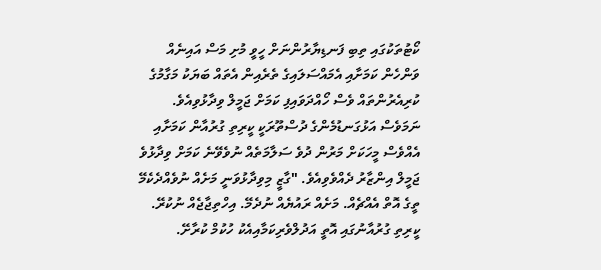ކޯޓުތަކުގައި ތިބި ފަނޑިޔާރުންނަށް ހީވީ މުށި މަސް އައިނެއް ވަންހެން ކަމަށާއި އެމައްސަލައިގެ ތެރެއިން އެތައް ބަޔަކު މަގާމުގެ ކުރިއެރުންތައް ވެސް ހޯއްދަވައިފި ކަމަށް ޖަމީލް ވިދާޅުވިއެވެ.
ނަމަވެސް އަޅުގަނޑުމެންގެ ދުސްތޫރަކީ ކީރިތި ގުރުއާން ކަމަށާއި އެއްވެސް މީހަކަށް މަރުން ދުވެ ސަލާމަތެއް ނުވެވޭނެ ކަމަށް ވިދާޅުވެ ޖަމީލް އިންޒާރު ދެއްވެވިއެވެ. "ގާޒީ މިވިދާޅުވަނީ މަށެއް ނުވެއްދެކެމޭ ތީގެ އޮތް އެއްޗެއް. މަށެއް ރައުޔެއް ނުދެމޭ. އިހްތިޖާޖެއް ނުކުރޭ. ކީރިތި ގުރުއާނުގައި އޮތީ އަދުލްވެރިކަމާއިއެކު ހުކުމް ކުރާށޭ.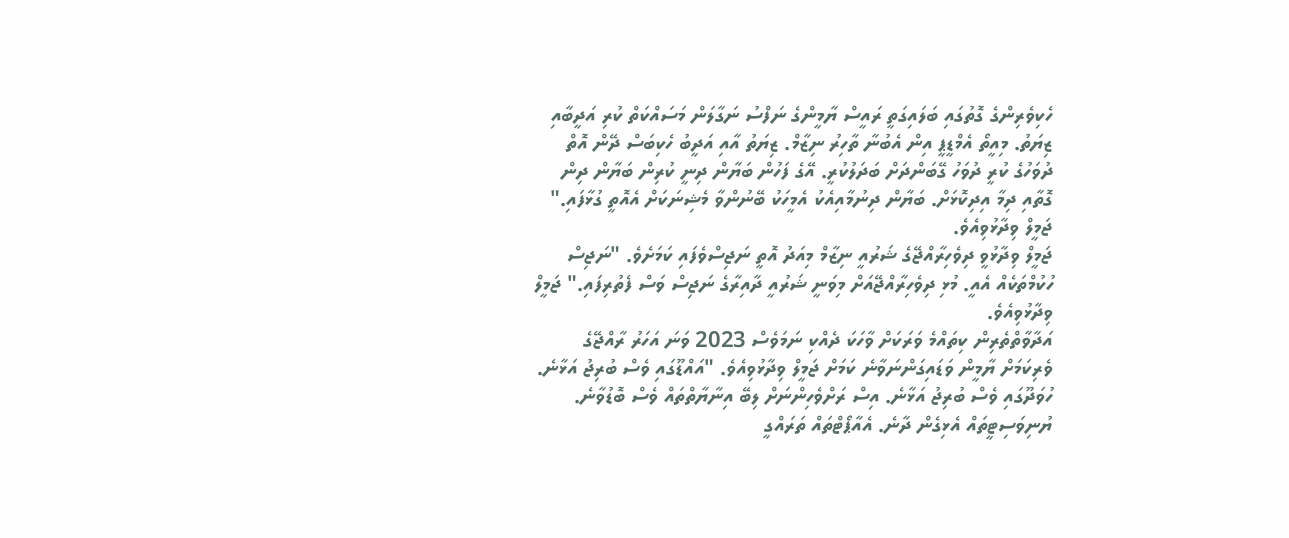ހެކިވެރިންގެ ގޮތުގައި ބަލައިގަތީ ރައީސް ޔާމީންގެ ނަފްސު ނަގާލަން މަސައްކަތް ކުރި އަދީބާއި ޒިޔަތު. މިއީތޯ އެމްޑީޕީ އިން އެބުނާ ތާހިރު ނިޒާމް. ޒިޔަތު އާއި އަދީބު ހެކިބަސް ދޭން އޮތް ދުވަހުގެ ކުރީ ދުވަހު ގޭބަންދަށް ބަދަލުކުރީ. އޭގެ ފަހުން ބަޔާން ދިނީ ކުރިން ބަޔާން ދިން ގޮތާއި ދިމާ އިދިކޮޅަށް. ބަޔާން ދިނުމާއިއެކު އެމީހަކު ބޭނުންވާ މެޝިނަކަށް އެއޮތީ ގުޅާފައި." ޖަމީލް ވިދާޅުވިއެވެ.
ޖަމީލް ވިދާޅުވީ ދިވެހިރާއްޖޭގެ ޝަރުއީ ނިޒާމް މިއަދު އޮތީ ނަޖިސްވެފައި ކަމަށެވެ. "ނަޖިސް ހުކުމްތަކެއް އެއީ. މުޅި ދިވެހިރާއްޖޭއަށް މިވަނީ ޝަރުއީ ދާއިރާގެ ނަޖިސް ވަސް ފެތުރިފައި." ޖަމީލް ވިދާޅުވިއެވެ.
އަދާވާތްތެރިން ކިތައްމެ ވަރަކަށް ވާހަކަ ދެއްކި ނަމަވެސް 2023 ވަނަ އަހަރު ރާއްޖޭގެ ވެރިކަމަށް ޔާމީން ވަޑައިގަންނަވާނެ ކަމަށް ޖަމީލް ވިދާޅުވިއެވެ. "އައްޑޫގައި ވެސް ބުރިޖު އަޅާނެ. ހުވަދޫގައި ވެސް ބުރިޖު އަޅާނެ. އިސް ރަށްވެހިންނަށް ލިބޭ އިނާޔާތްތައް ވެސް ބޮޑުވާނެ. ޔުނިވަސިޓީތައް އެޅިގެން ދާނެ. އެއާޕޯޓްތައް ތަރައްގީ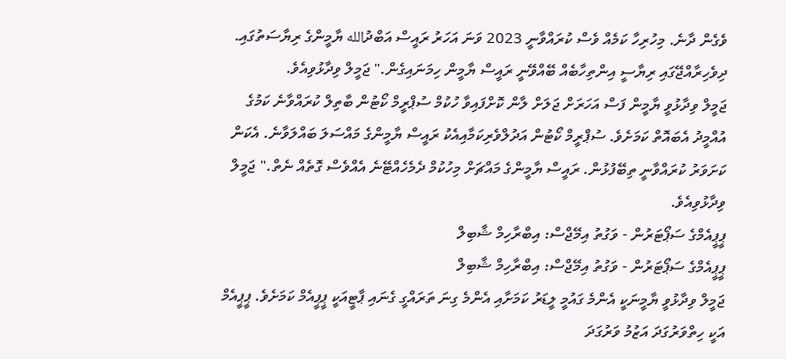ވެގެން ދާނެ. މިހުރިހާ ކަމެއް ވެސް ކުރައްވާނީ 2023 ވަނަ އަހަރު ރައީސް އަބްދުالله ޔާމީންގެ ރިޔާސަތުގައި. ދިވެހިރާއްޖޭގައި ރިޔާސީ އިންތިހާބެއް ބޭއްވޭނީ ރައީސް ޔާމީން ހިމަނައިގެން." ޖަމީލް ވިދާޅުވިއެވެ.
ޖަމީލް ވިދާޅުވީ ޔާމީން ފަސް އަހަރަށް ޖަލަށް ލާން ކޮށްފައިވާ ހުކުމް ސުޕްރީމް ކޯޓުން ބާތިލް ކުރައްވާނެ ކަމުގެ އުއްމީދު އެބައޮތް ކަމަށެވެ. ސުޕްރީމް ކޯޓުން އަދުލްވެރިކަމާއިއެކު ރައީސް ޔާމީންގެ މައްސަލަ ބައްލަވާނެ. އެކަން ކަށަވަރު ކުރައްވާނީ ތިބޭފުޅުން. ރައީސް ޔާމީންގެ މައްޗަށް މިހުކުމް ދެމެހެއްޓޭނެ އެއްވެސް ގޮތެއް ނެތް." ޖަމީލް ވިދާޅުވިއެވެ.
ޕީޕީއެމްގެ ސަޕޯޓަރުން - ވަގުތު އިމޭޖްސް: އިބްރާހިމް ޝާބިލް
ޕީޕީއެމްގެ ސަޕޯޓަރުން - ވަގުތު އިމޭޖްސް: އިބްރާހިމް ޝާބިލް
ޖަމީލް ވިދާޅުވީ ޔާމީނަކީ އެންމެ ގައުމީ ލީޑަރު ކަމަށާއި އެންމެ ގިނަ ތަރައްގީ ގެނައި ޕާޓީއަކީ ޕީޕީއެމް ކަމަށެވެ. ޕީޕީއެމް އަކީ ހިތްވަރުގަދަ އަޒުމު ވަރުގަދަ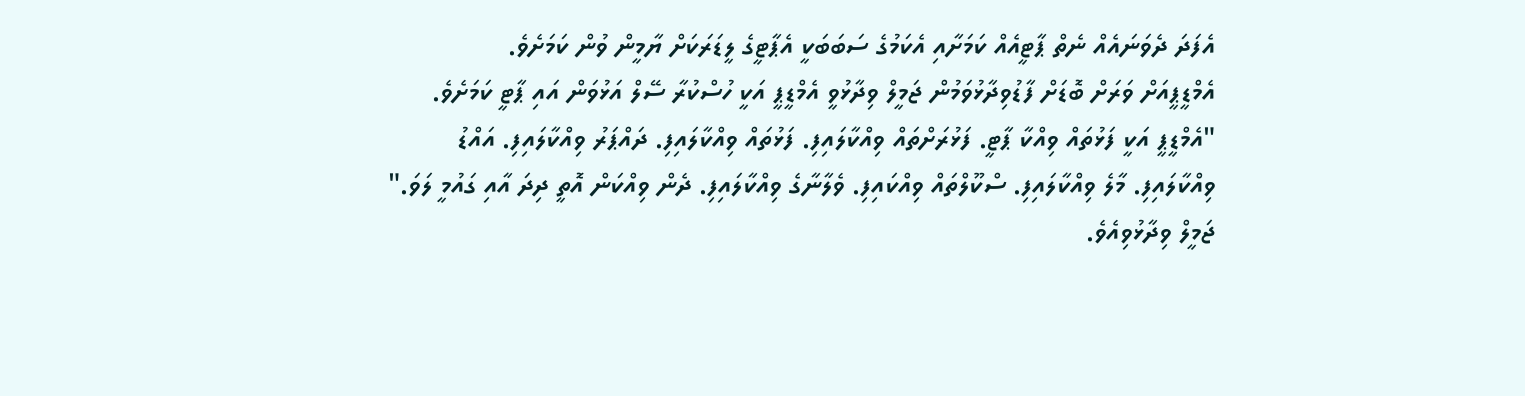އެފަދަ ދެވަނައެއް ނެތް ޕާޓީއެއް ކަމަށާއި އެކަމުގެ ސަބަބަކީ އެޕާޓީގެ ލީޑަރަކަށް ޔާމީން ވުން ކަމަށެވެ.
އެމްޑީޕީއަށް ވަރަށް ބޮޑަށް ފާޑުވިދާޅުވަމުން ޖަމީލް ވިދާޅުވީ އެމްޑީޕީ އަކީ ހުސްކުރާ ސޭލް އަޅުވަން އައި ޕާޓީ ކަމަށެވެ. "އެމްޑީޕީ އަކީ ފަޅުތައް ވިއްކާ ޕާޓީ. ފަޅުރަށްތައް ވިއްކާލައިފި. ފަޅުތައް ވިއްކާލައިފި. ދައްޕަރު ވިއްކާލައިފި. އައްޑު ވިއްކާލައިފި. މާލެ ވިއްކާލައިފި. ސްކޫލްތައް ވިއްކައިފި. ވެލާނާގެ ވިއްކާލައިފި. ދެން ވިއްކަން އޮތީ ދިދަ އާއި ގައުމީ ލަވަ." ޖަމީލް ވިދާޅުވިއެވެ.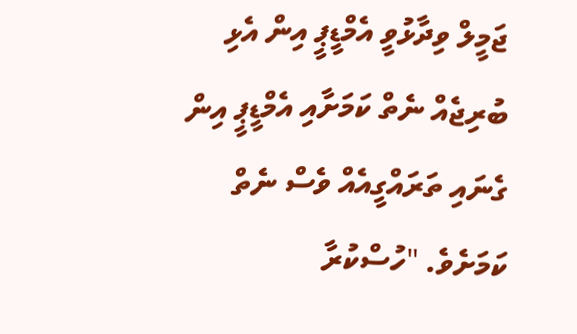ޖަމީލް ވިދާޅުވީ އެމްޑީޕީ އިން އެޅި ބުރިޖެއް ނެތް ކަމަށާއި އެމްޑީޕީ އިން ގެނައި ތަރައްގީއެއް ވެސް ނެތް ކަމަށެވެ. "ހުސްކުރާ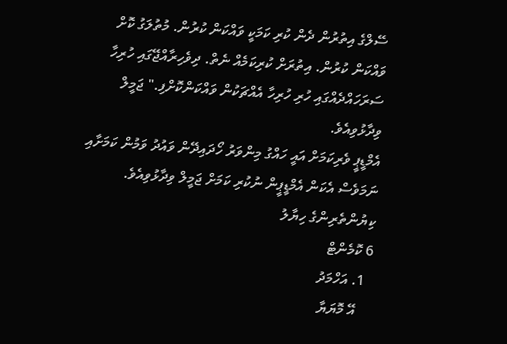ސޭލްގެ އިތުރުން ދެން ކުރި ކަމަކީ ވައްކަން ކުރުން. މުތުލަގު ކޮށް ވައްކަން ކުރުން. އިތުރަށް ކުރިކަމެއް ނެތް. ދިވެހިރާއްޖޭގައި ހުރިހާ ސަރަހައްދެއްގައި ހުރި ހުރިހާ އެއްޗަކުން ވައްކަންކޮށްފި." ޖަމީލް ވިދާޅުވިއެވެ.
އެމްޑީޕީ ވެރިކަމަށް އައީ ހައްގު މިންވަރު ހޯދައިދޭން ވައުދު ވަމުން ކަމަށާއި ނަމަވެސް އެކަން އެމްޑީޕީން ނުކުރި ކަމަށް ޖަމީލް ވިދާޅުވިއެވެ.
ކިޔުންތެރިންގެ ހިޔާލު
6 ކޮމެންޓް
  1. އަހްމަދު
    އޭ މޮޔަޔާ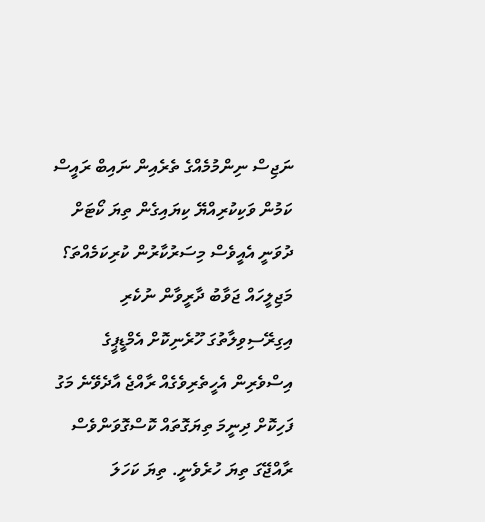ނަޖިސް ނިންމުމެއްގެ ތެރެއިން ނައިބް ރައީސް ކަމުން ވަކިކުރިއްޔޭ ކިޔައިގެން ތިޔަ ކޯޓަށް ދުވަނީ އެއީވެސް މިސަރުކާރުން ކުރިކަމެއްތަ؟ މަޖިލީހައް ޖަވާބު ދާރީވާން ނުކެރި އިގިރޭސިވިލާތުގަ ހޫރެނިކޮށް އެމްޑީޕީގެ އިސްވެރިން އެހީތެރިވެގެއް ރާއްޖެ އާދެވޭނެ މަގު ފަހިކޮށް ދިނީމަ ތިޔަގޮތައް ކޮސްގޮވަންވެސް ރާއްޖޭގަ ތިޔަ ހުރެވެނީ. ތިޔަ ކަހަލަ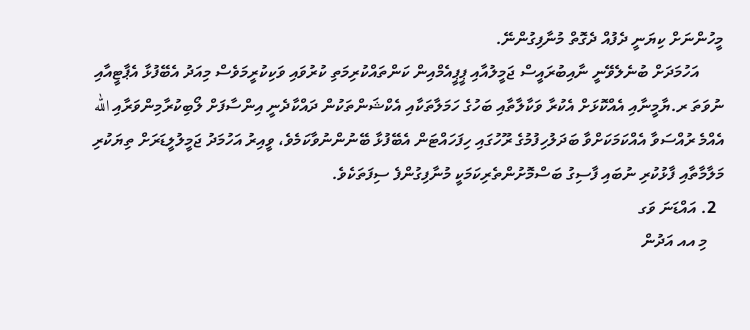މީހުންނަށް ކިޔަނީ ދެފުއް ދެގޮތް މުނާފިގުންނޭ.
      އަހުމަދަށް ބުނެލެވޭނީ ނާއިބުރައީސް ޖަމީލުއާއި ޕީޕީއެމްއިން ކަންތައްކުރިމަތި ކުރުވައި ވަކިކުރީމަވެސް މިއަދު އެބޭފުޅާ އެޕާޓީއާއި ނުވަތަ ރ.ޔާމީނާއި އެއްކޮޅަށް އެކުރާ ވަކާލާތާއި ބަހުގެ ހަމަލާތަކާއި އެކްޝަންތަކުން ދައްކާދެނީ އިންސާފަށް ލޯބިކުރާމިންވަރާއި الله އެއްމެ ރުއްސަވާ އެއްކަމަކަށްވާ ބަދަލުހިފުމުގެ ރޫހުގައި ހިފަހައްޓަން އެބޭފުޅާ ބޭނުންނުވާކަމެވެ، ވީއިރު އަހުމަދު ޖަމީލުލީޑަރަށް ތިޔަކުރި މަލާމާތާއި ފާޅުކުރި ނުބައި ފާސިގު ބަސްމޮށުންތެރިކަމަކީ މުނާފިގުންފެ ސިފަތަކެވެ.
  2. އައްޑަނަ ވަގ
    މި އއ އަދުން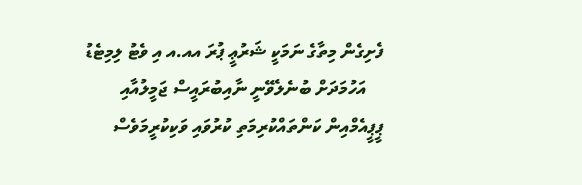ފެށިގެން މިތާގެ ނަމަކީ ޝަރުޢީ ޕުރަ އއ.އ އި ވެޓު ލިމިޓެޑު
    އަހުމަދަށް ބުނެލެވޭނީ ނާއިބުރައީސް ޖަމީލުއާއި ޕީޕީއެމްއިން ކަންތައްކުރިމަތި ކުރުވައި ވަކިކުރީމަވެސް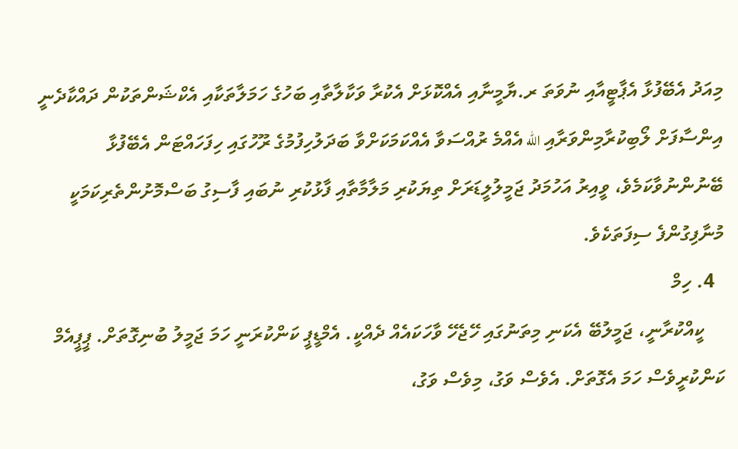މިއަދު އެބޭފުޅާ އެޕާޓީއާއި ނުވަތަ ރ.ޔާމީނާއި އެއްކޮޅަށް އެކުރާ ވަކާލާތާއި ބަހުގެ ހަމަލާތަކާއި އެކްޝަންތަކުން ދައްކާދެނީ އިންސާފަށް ލޯބިކުރާމިންވަރާއި الله އެއްމެ ރުއްސަވާ އެއްކަމަކަށްވާ ބަދަލުހިފުމުގެ ރޫހުގައި ހިފަހައްޓަން އެބޭފުޅާ ބޭނުންނުވާކަމެވެ، ވީއިރު އަހުމަދު ޖަމީލުލީޑަރަށް ތިޔަކުރި މަލާމާތާއި ފާޅުކުރި ނުބައި ފާސިގު ބަސްމޮށުންތެރިކަމަކީ މުނާފިގުންފެ ސިފަތަކެވެ.
  4. ހިމް
    ކީއްކުރާނީ، ޖަމީލުބޭ އެކަނި މިތަނުގައި ހޭޖެހޭ ވާހަކައެއް ދެއްކީ. އެމްޑީޕީ ކަންކުރަނީ ހަމަ ޖަމީލު ބުނިގޮތަށް. ޕީޕީއެމް ކަންކުރީވެސް ހަމަ އެގޮތަށް. އެވެސް ވަގު، މިވެސް ވަގު،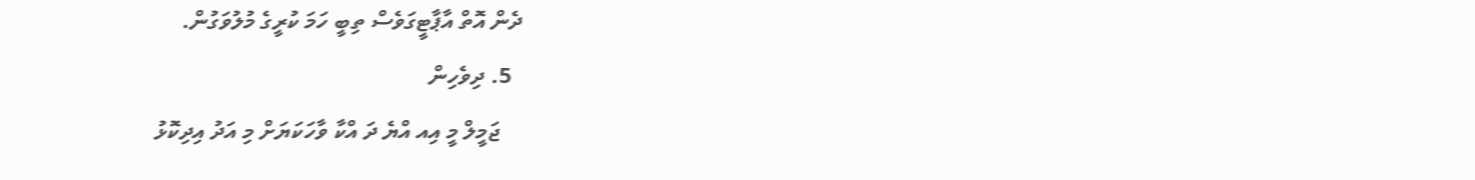ދެން އޮތް އާޕާޓީގަވެސް ތިބީ ހަމަ ކުރީގެ މުލުވަގުން.
  5. ދިވެހިން
    ޖަމީލް މީ އިއ އްޔެ ދަ އްކާ ވާހަކަޔަށް މި އަދު އިދިކޮޅު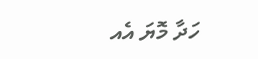ހަދާ މޮޔަ އެއ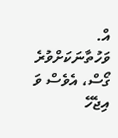އް. ވަހުތާނަކަށްވުރެ ގޯސް، އެވެސް ވަ އިޖެހޭ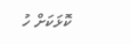ކޮޅަކަށް ހު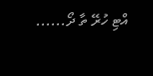އްޓި ހުރޭ ތާ ދޯ......